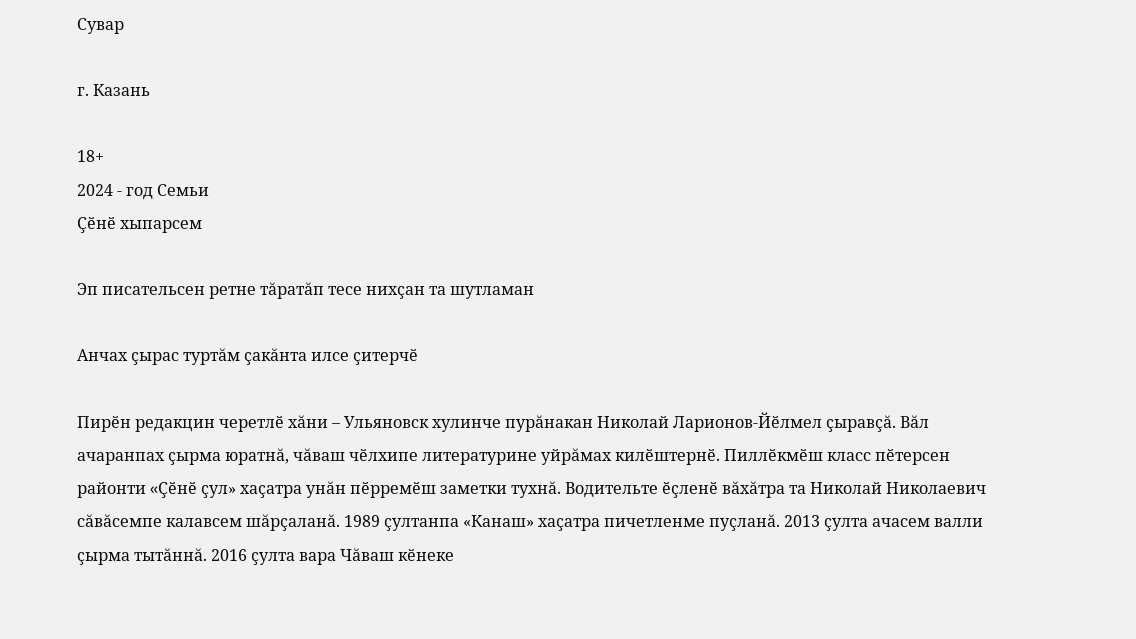Сувар

г. Казань

18+
2024 - год Семьи
Çӗнӗ хыпарсем

Эп писательсен ретне тăратăп тесе нихçан та шутламан

Анчах çырас туртăм çакăнта илсе çитерчӗ

Пирӗн редакцин черетлӗ хăни – Ульяновск хулинче пурăнакан Николай Ларионов-Йӗлмел çыравçă. Вăл ачаранпах çырма юратнă, чăваш чӗлхипе литературине уйрăмах килӗштернӗ. Пиллӗкмӗш класс пӗтерсен районти «Çӗнӗ çул» хаçатра унăн пӗрремӗш заметки тухнă. Водительте ӗçленӗ вăхăтра та Николай Николаевич сăвăсемпе калавсем шăрçаланă. 1989 çултанпа «Канаш» хаçатра пичетленме пуçланă. 2013 çулта ачасем валли çырма тытăннă. 2016 çулта вара Чăваш кӗнеке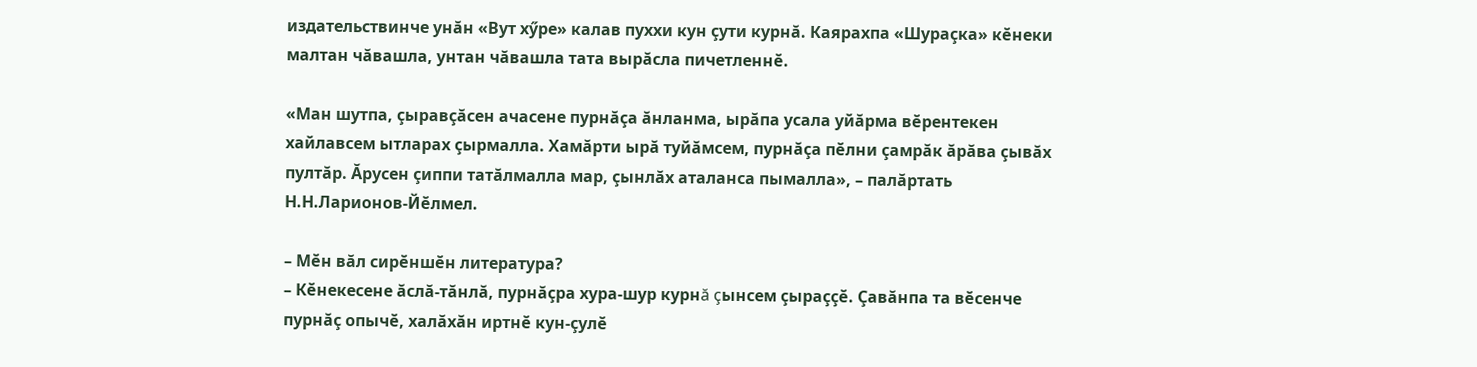издательствинче унăн «Вут хӳре» калав пуххи кун çути курнă. Каярахпа «Шураçка» кӗнеки малтан чăвашла, унтан чăвашла тата вырăсла пичетленнӗ.

«Ман шутпа, çыравçăсен ачасене пурнăçа ăнланма, ырăпа усала уйăрма вӗрентекен хайлавсем ытларах çырмалла. Хамăрти ырă туйăмсем, пурнăçа пӗлни çамрăк ăрăва çывăх пултăр. Ăрусен çиппи татăлмалла мар, çынлăх аталанса пымалла», – палăртать Н.Н.Ларионов-Йӗлмел.

– Мӗн вăл сирӗншӗн литература?
– Кӗнекесене ăслă-тăнлă, пурнăçра хура-шур курнă çынсем çыраççӗ. Çавăнпа та вӗсенче пурнăç опычӗ, халăхăн иртнӗ кун-çулӗ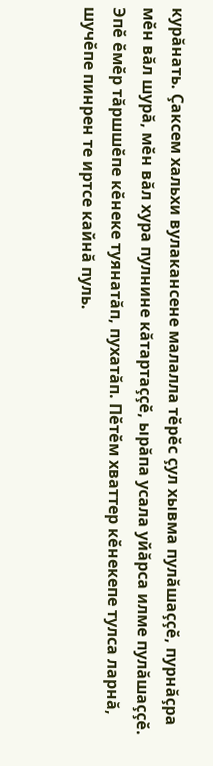курăнать. Çаксем хальхи вулакансене малалла тӗрӗс çул хывма пулăшаççӗ, пурнăçра мӗн вăл шурă, мӗн вăл хура пулнине кăтартаççӗ, ырăпа усала уйăрса илме пулăшаççӗ. Эпӗ ӗмӗр тăршшӗпе кӗнеке туянатăп, пухатăп. Пӗтӗм хваттер кӗнекепе тулса ларнă, шучӗпе пинрен те иртсе кайнă пуль.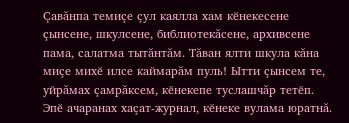Çавăнпа темиçе çул каялла хам кӗнекесене çынсене, шкулсене, библиотекăсене, архивсене пама, салатма тытăнтăм. Тăван ялти шкула кăна миçе михӗ илсе каймарăм пуль! Ытти çынсем те, уйрăмах çамрăксем, кӗнекепе туслашчăр тетӗп.
Эпӗ ачаранах хаçат-журнал, кӗнеке вулама юратнă.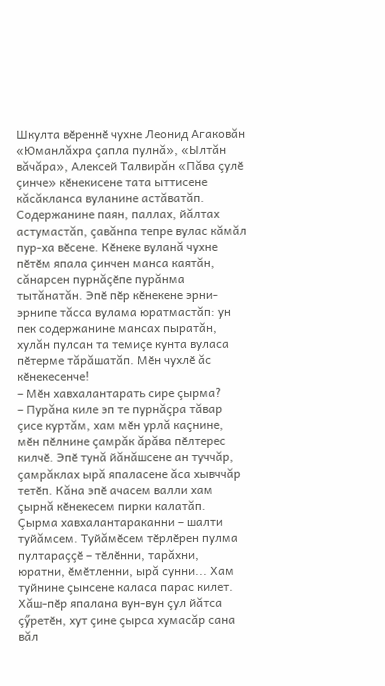Шкулта вӗреннӗ чухне Леонид Агаковăн «Юманлăхра çапла пулнă», «Ылтăн вăчăра», Алексей Талвирăн «Пăва çулӗ çинче» кӗнекисене тата ыттисене кăсăкланса вуланине астăватăп. Содержанине паян, паллах, йăлтах астумастăп, çавăнпа тепре вулас кăмăл пур-ха вӗсене. Кӗнеке вуланă чухне пӗтӗм япала çинчен манса каятăн, сăнарсен пурнăçӗпе пурăнма тытăнатăн. Эпӗ пӗр кӗнекене эрни-эрнипе тăсса вулама юратмастăп: ун пек содержанине мансах пыратăн, хулăн пулсан та темиçе кунта вуласа пӗтерме тăрăшатăп. Мӗн чухлӗ ăс кӗнекесенче!
– Мӗн хавхалантарать сире çырма?
– Пурăна киле эп те пурнăçра тăвар çисе куртăм, хам мӗн урлă каçнине, мӗн пӗлнине çамрăк ăрăва пӗлтерес килчӗ. Эпӗ тунă йăнăшсене ан туччăр, çамрăклах ырă япаласене ăса хывччăр тетӗп. Кăна эпӗ ачасем валли хам çырнă кӗнекесем пирки калатăп.
Çырма хавхалантараканни – шалти туйăмсем. Туйăмӗсем тӗрлӗрен пулма пултараççӗ – тӗлӗнни, тарăхни, юратни, ӗмӗтленни, ырă сунни... Хам туйнине çынсене каласа парас килет. Хăш-пӗр япалана вун-вун çул йăтса çӳретӗн, хут çине çырса хумасăр сана вăл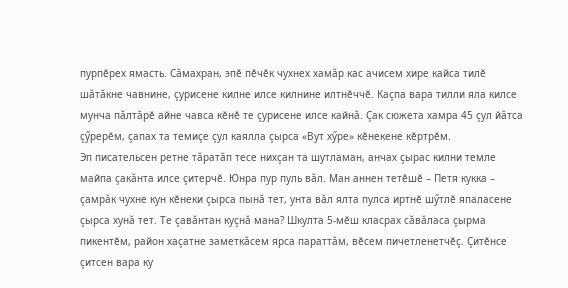пурпӗрех ямасть. Сăмахран, эпӗ пӗчӗк чухнех хамăр кас ачисем хире кайса тилӗ шăтăкне чавнине, çурисене килне илсе килнине илтнӗччӗ. Каçпа вара тилли яла килсе мунча пăлтăрӗ айне чавса кӗнӗ те çурисене илсе кайнă. Çак сюжета хамра 45 çул йăтса çӳрерӗм, çапах та темиçе çул каялла çырса «Вут хӳре» кӗнекене кӗртрӗм.
Эп писательсен ретне тăратăп тесе нихçан та шутламан, анчах çырас килни темле майпа çакăнта илсе çитерчӗ. Юнра пур пуль вăл. Ман аннен тетӗшӗ – Петя кукка – çамрăк чухне кун кӗнеки çырса пынă тет, унта вăл ялта пулса иртнӗ шӳтлӗ япаласене çырса хунă тет. Те çавăнтан куçнă мана? Шкулта 5-мӗш класрах сăвăласа çырма пикентӗм, район хаçатне заметкăсем ярса параттăм, вӗсем пичетленетчӗç. Çитӗнсе çитсен вара ку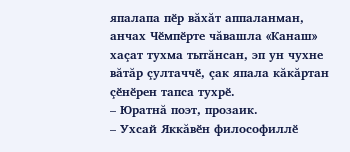япалапа пӗр вăхăт аппаланман, анчах Чӗмпӗрте чăвашла «Канаш» хаçат тухма тытăнсан, эп ун чухне вăтăр çултаччӗ, çак япала кăкăртан çӗнӗрен тапса тухрӗ.
– Юратнă поэт, прозаик.
– Ухсай Яккăвӗн философиллӗ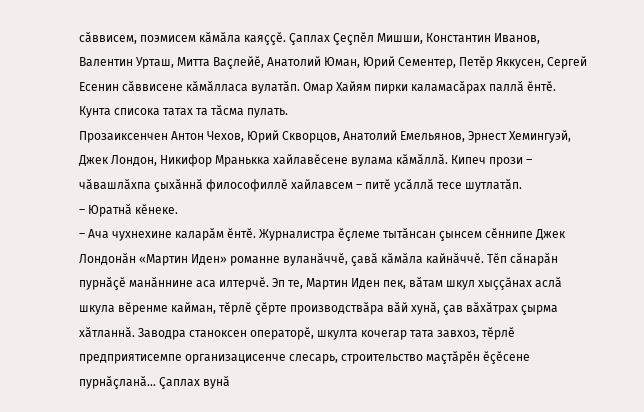сăввисем, поэмисем кăмăла каяççӗ. Çаплах Çеçпӗл Мишши, Константин Иванов, Валентин Урташ, Митта Ваçлейӗ, Анатолий Юман, Юрий Сементер, Петӗр Яккусен, Сергей Есенин сăввисене кăмăлласа вулатăп. Омар Хайям пирки каламасăрах паллă ӗнтӗ. Кунта списока татах та тăсма пулать.
Прозаиксенчен Антон Чехов, Юрий Скворцов, Анатолий Емельянов, Эрнест Хемингуэй, Джек Лондон, Никифор Мранькка хайлавӗсене вулама кăмăллă. Кипеч прози – чăвашлăхпа çыхăннă философиллӗ хайлавсем – питӗ усăллă тесе шутлатăп.
– Юратнă кӗнеке.
– Ача чухнехине каларăм ӗнтӗ. Журналистра ӗçлеме тытăнсан çынсем сӗннипе Джек Лондонăн «Мартин Иден» романне вуланăччӗ, çавă кăмăла кайнăччӗ. Тӗп сăнарăн пурнăçӗ манăннине аса илтерчӗ. Эп те, Мартин Иден пек, вăтам шкул хыççăнах аслă шкула вӗренме кайман, тӗрлӗ çӗрте производствăра вăй хунă, çав вăхăтрах çырма хăтланнă. Заводра станоксен операторӗ, шкулта кочегар тата завхоз, тӗрлӗ предприятисемпе организацисенче слесарь, строительство маçтăрӗн ӗçӗсене пурнăçланă... Çаплах вунă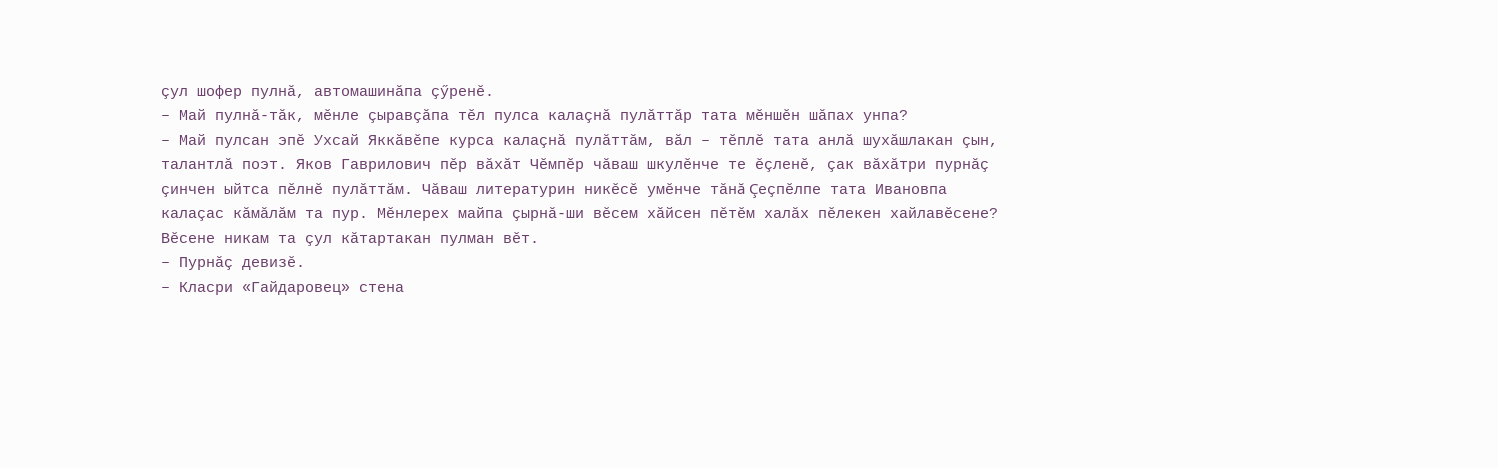çул шофер пулнă, автомашинăпа çӳренӗ.
– Май пулнă-тăк, мӗнле çыравçăпа тӗл пулса калаçнă пулăттăр тата мӗншӗн шăпах унпа?
– Май пулсан эпӗ Ухсай Яккăвӗпе курса калаçнă пулăттăм, вăл – тӗплӗ тата анлă шухăшлакан çын, талантлă поэт. Яков Гаврилович пӗр вăхăт Чӗмпӗр чăваш шкулӗнче те ӗçленӗ, çак вăхăтри пурнăç çинчен ыйтса пӗлнӗ пулăттăм. Чăваш литературин никӗсӗ умӗнче тăнă Çеçпӗлпе тата Ивановпа калаçас кăмăлăм та пур. Мӗнлерех майпа çырнă-ши вӗсем хăйсен пӗтӗм халăх пӗлекен хайлавӗсене? Вӗсене никам та çул кăтартакан пулман вӗт.
– Пурнăç девизӗ.
– Класри «Гайдаровец» стена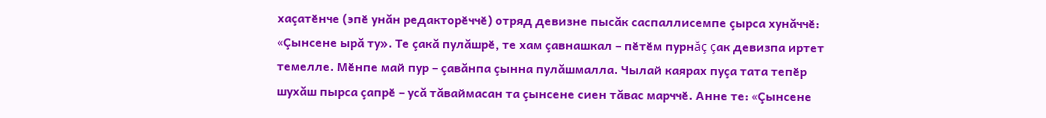хаçатӗнче (эпӗ унăн редакторӗччӗ) отряд девизне пысăк саспаллисемпе çырса хунăччӗ: «Çынсене ырă ту». Те çакă пулăшрӗ, те хам çавнашкал – пӗтӗм пурнăç çак девизпа иртет темелле. Мӗнпе май пур – çавăнпа çынна пулăшмалла. Чылай каярах пуçа тата тепӗр шухăш пырса çапрӗ – усă тăваймасан та çынсене сиен тăвас марччӗ. Анне те: «Çынсене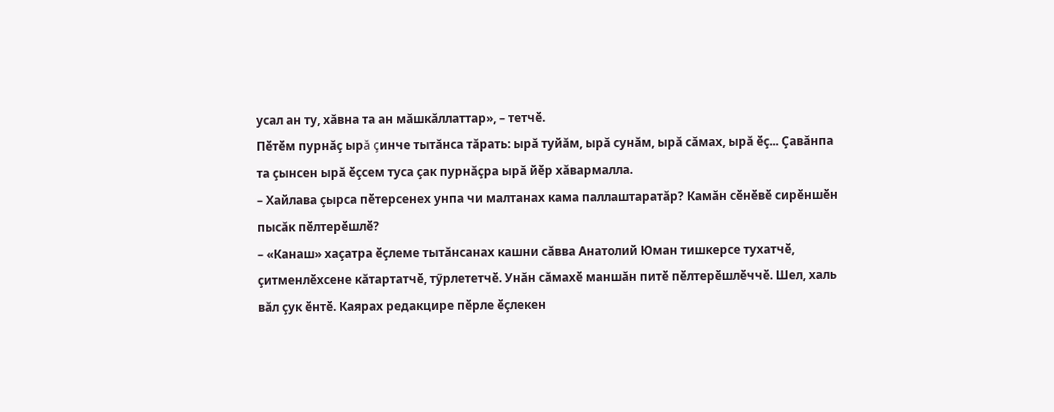усал ан ту, хăвна та ан мăшкăллаттар», – тетчӗ.
Пӗтӗм пурнăç ырă çинче тытăнса тăрать: ырă туйăм, ырă сунăм, ырă сăмах, ырă ӗç... Çавăнпа та çынсен ырă ӗçсем туса çак пурнăçра ырă йӗр хăвармалла.
– Хайлава çырса пӗтерсенех унпа чи малтанах кама паллаштаратăр? Камăн сӗнӗвӗ сирӗншӗн пысăк пӗлтерӗшлӗ?
– «Канаш» хаçатра ӗçлеме тытăнсанах кашни сăвва Анатолий Юман тишкерсе тухатчӗ, çитменлӗхсене кăтартатчӗ, тӳрлететчӗ. Унăн сăмахӗ маншăн питӗ пӗлтерӗшлӗччӗ. Шел, халь вăл çук ӗнтӗ. Каярах редакцире пӗрле ӗçлекен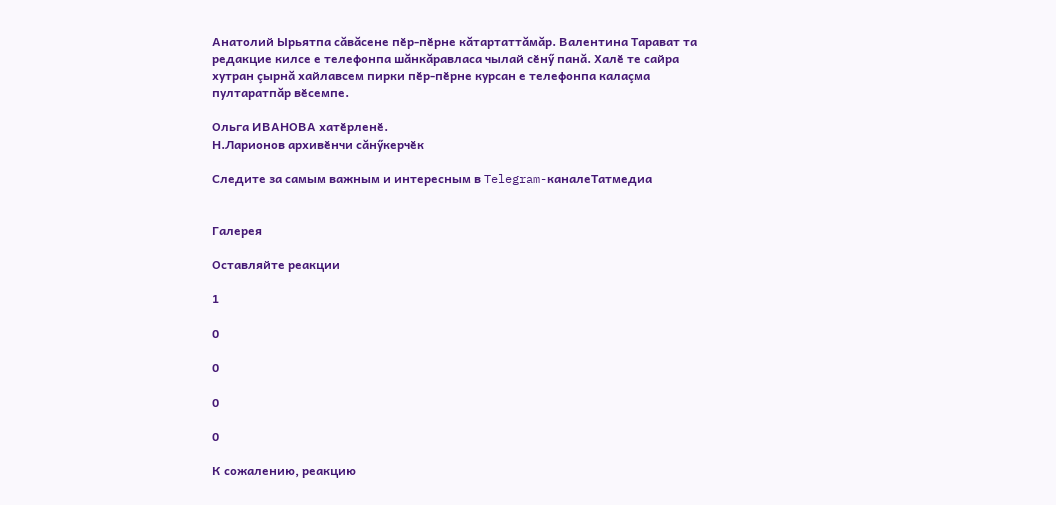Анатолий Ырьятпа сăвăсене пӗр-пӗрне кăтартаттăмăр. Валентина Тарават та редакцие килсе е телефонпа шăнкăравласа чылай сӗнӳ панă. Халӗ те сайра хутран çырнă хайлавсем пирки пӗр-пӗрне курсан е телефонпа калаçма пултаратпăр вӗсемпе.

Ольга ИВАНОВА хатӗрленӗ.
Н.Ларионов архивӗнчи сăнӳкерчӗк

Следите за самым важным и интересным в Telegram-каналеТатмедиа


Галерея

Оставляйте реакции

1

0

0

0

0

К сожалению, реакцию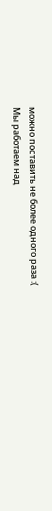можно поставить не более одного раза :(
Мы работаем над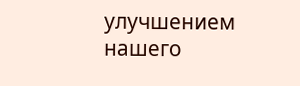улучшением нашего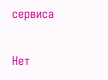сервиса

Нет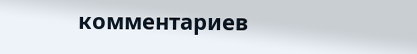комментариев